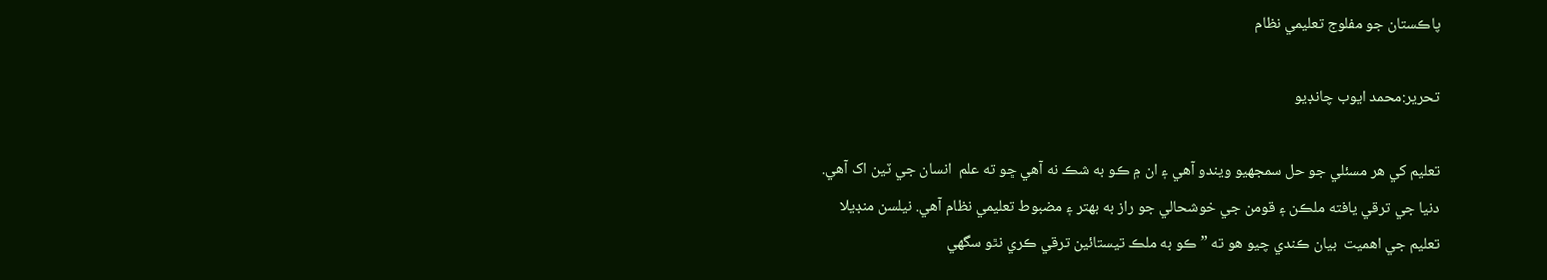پاڪستان جو مفلوج تعليمي نظام

تحرير:محمد ايوب چانڊيو

تعليم کي ھر مسئلي جو حل سمجھيو ويندو آھي ۽ ان ۾ ڪو به شڪ نه آھي ڇو ته علم  انسان جي ٽين اک آھي. دنيا جي ترقي يافته ملڪن ۽ قومن جي خوشحالي جو راز به بھتر ۽ مضبوط تعليمي نظام آھي. نيلسن منڊيلا تعليم جي اھميت  بيان ڪندي چيو هو ته ” ڪو به ملڪ تيستائين ترقي ڪري نٿو سگهي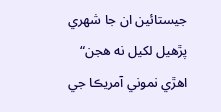جيستائين ان جا شھري پڙھيل لکيل نه ھجن“ اھڙي نموني آمريڪا جي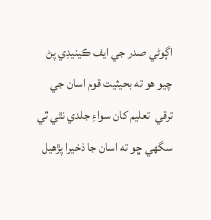اڳوڻي صدر جي ايف ڪينيڊي پڻ چيو ھو ته بحيثيت قوم اسان جي ترقي  تعليم کان سواءِ جلدي نٿي ٿي سگھي ڇو ته اسان جا ذخيرا پڙھيل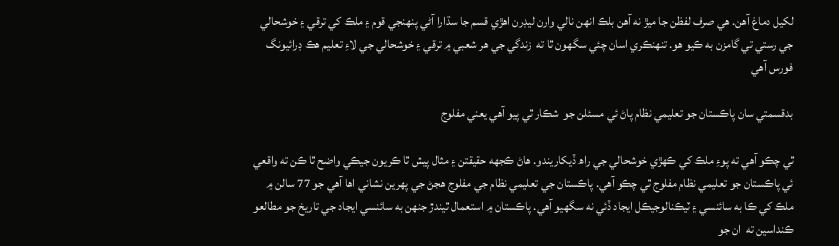لکيل دماغ آھن. ھي صرف لفظن جا ميڙ نه آھن بلڪ انھن نالي وارن ليڊرن اھڙي قسم جا سڌارا آڻي پنهنجي قوم ۽ ملڪ کي ترقي ۽ خوشحالي جي رستي تي گامزن به ڪيو ھو. تنھنڪري اسان چئي سگھون ٿا ته  زندگي جي ھر شعبي ۾ ترقي ۽ خوشحالي جي لاءِ تعليم ھڪ ڊرائيونگ فورس آھي

بدقسمتي سان پاڪستان جو تعليمي نظام پاڻ ئي مسئلن جو  شڪار ٿي پيو آھي يعني مفلوج

ٿي چڪو آھي ته پوءِ ملڪ کي ڪھڙي خوشحالي جي راھ ڏيکاريندو. ھاڻ ڪجھه حقيقتن ۽ مثال پيش ٿا ڪريون جيڪي واضح ٿا ڪن ته واقعي ئي پاڪستان جو تعليمي نظام مفلوج ٿي چڪو آھي. پاڪستان جي تعليمي نظام جي مفلوج ھجڻ جي پھرين نشاني اھا آھي جو 77 سالن ۾ ملڪ کي ڪا به سائنسي ۽ ٽيڪنالوجيڪل ايجاد ڏئي نه سگھيو آھي. پاڪستان ۾ استعمال ٿيندڙ جنھن به سائنسي ايجاد جي تاريخ جو مطالعو ڪنداسين ته  ان جو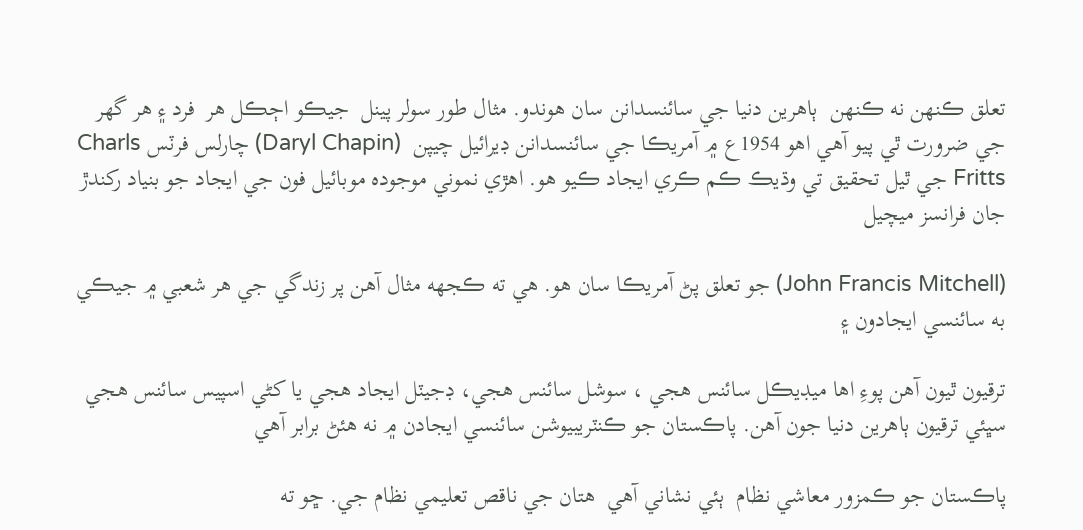تعلق ڪنھن نه ڪنھن  ٻاھرين دنيا جي سائنسدانن سان ھوندو. مثال طور سولر پينل  جيڪو اڄڪل ھر  فرد ۽ ھر گھر جي ضرورت ٿي پيو آھي اھو 1954ع ۾ آمريڪا جي سائنسدانن ڊيرائيل چيپن  (Daryl Chapin) چارلس فرٽس Charls Fritts جي ٿيل تحقيق تي وڌيڪ ڪم ڪري ايجاد ڪيو ھو. اھڙي نموني موجوده موبائيل فون جي ايجاد جو بنياد رکندڙ جان فرانسز ميچيل

(John Francis Mitchell) جو تعلق پڻ آمريڪا سان ھو. ھي ته ڪجھه مثال آھن پر زندگي جي ھر شعبي ۾ جيڪي به سائنسي ايجادون ۽

ترقيون ٿيون آھن پوءِ اھا ميڊيڪل سائنس ھجي ، سوشل سائنس ھجي، ڊجيٽل ايجاد ھجي يا کڻي اسپيس سائنس ھجي سڀئي ترقيون ٻاھرين دنيا جون آھن. پاڪستان جو ڪنٽريبيوشن سائنسي ايجادن ۾ نه هئڻ برابر آھي

پاڪستان جو ڪمزور معاشي نظام  ٻئي نشاني آھي  ھتان جي ناقص تعليمي نظام جي. ڇو ته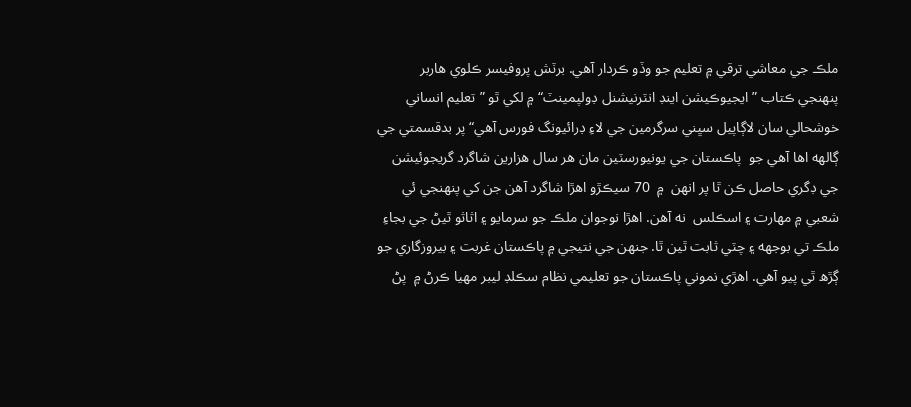ملڪ جي معاشي ترقي ۾ تعليم جو وڏو ڪردار آھي. برٽش پروفيسر ڪلوي ھاربر  پنهنجي ڪتاب ”ايجيوڪيشن اينڊ انٽرنيشنل ڊولپمينٽ“ ۾ لکي ٿو ”تعليم انساني خوشحالي سان لاڳاپيل سڀني سرگرمين جي لاءِ ڊرائيونگ فورس آھي“ پر بدقسمتي جي ڳالھه اھا آھي جو  پاڪستان جي يونيورسٽين مان ھر سال ھزارين شاگرد گريجوئيشن جي ڊگري حاصل ڪن ٿا پر انھن  ۾  70 سيڪڙو اھڙا شاگرد آھن جن کي پنهنجي ئي شعبي ۾ مھارت ۽ اسڪلس  نه آھن. اھڙا نوجوان ملڪ جو سرمايو ۽ اثاثو ٿيڻ جي بجاءِ ملڪ تي بوجهه ۽ چٽي ثابت ٿين ٿا. جنھن جي نتيجي ۾ پاڪستان غربت ۽ بيروزگاري جو ڳڙھ ٿي پيو آهي. اھڙي نموني پاڪستان جو تعليمي نظام سڪلڊ ليبر مھيا ڪرڻ ۾  پڻ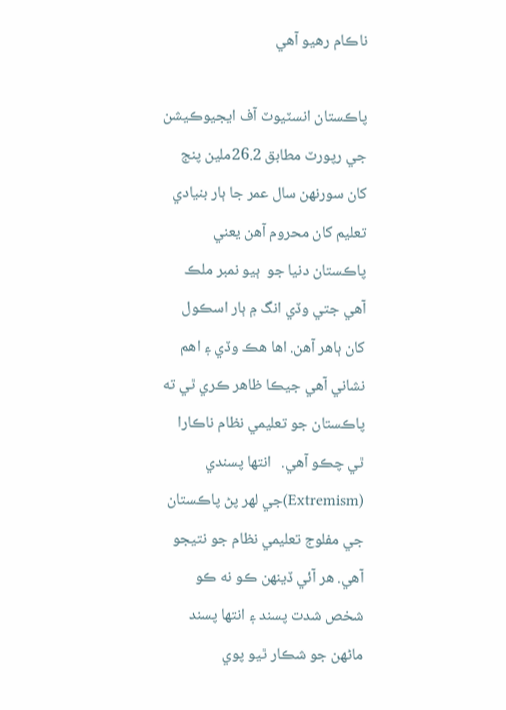ناڪام رھيو آھي

پاڪستان انسٽيوٽ آف ايجيوڪيشن جي رپورٽ مطابق 26.2ملين پنج کان سورنھن سال عمر جا ٻار بنيادي تعليم کان محروم آھن يعني پاڪستان دنيا جو  ٻيو نمبر ملڪ آھي جتي وڏي انگ ۾ ٻار اسڪول کان ٻاھر آھن. اھا ھڪ وڏي ۽ اھم نشاني آھي جيڪا ظاھر ڪري ٿي ته پاڪستان جو تعليمي نظام ناڪارا ٿي چڪو آھي.   انتھا پسندي (Extremism)جي لھر پڻ پاڪستان جي مفلوج تعليمي نظام جو نتيجو آھي. ھر آئي ڏينھن ڪو نه ڪو شخص شدت پسند ۽ انتھا پسند ماڻھن جو شڪار ٿيو پوي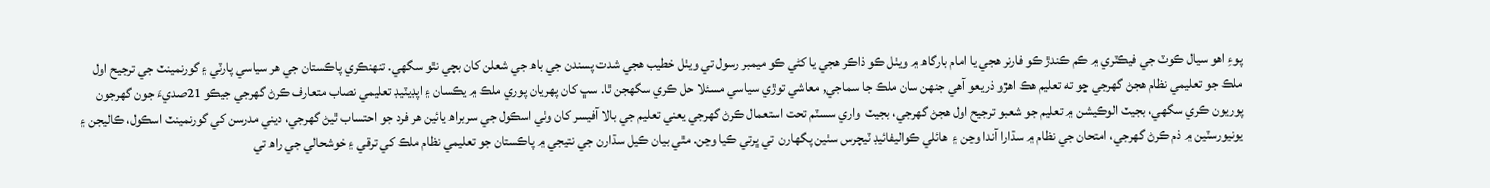پوءِ اھو سيال ڪوٽ جي فيڪٽري ۾ ڪم ڪندڙ ڪو فارنر ھجي يا امام بارگاھ ۾ ويٺل ڪو ذاڪر ھجي يا کڻي ڪو ميمبر رسول تي ويٺل خطيب ھجي شدت پسندن جي باھ جي شعلن کان بچي نٿو سگهي. تنھنڪري پاڪستان جي ھر سياسي پارٽي ۽ گورنمينٽ جي ترجيح اول ملڪ جو تعليمي نظام ھجڻ گھرجي ڇو ته تعليم ھڪ اھڙو ذريعو آهي جنھن سان ملڪ جا سماجي, معاشي توڙي سياسي مسئلا حل ڪري سگھجن ٿا. سڀ کان پھريان پوري ملڪ ۾ يڪسان ۽ اپڊيٽيڊ تعليمي نصاب متعارف ڪرڻ گھرجي جيڪو 21صديءَ جون گھرجون پوريون ڪري سگھي، بجيٽ الوڪيشن ۾ تعليم جو شعبو ترجيح اول ھجڻ گھرجي، بجيٽ  واري سسٽم تحت استعمال ڪرڻ گھرجي يعني تعليم جي بالا آفيسر کان وٺي اسڪول جي سربراھ يائين ھر فرد جو احتساب ٿيڻ گھرجي، ديني مدرسن کي گورنمينٽ اسڪول، ڪاليجن ۽ يونيورسٽين ۾ ذم ڪرڻ گھرجي، امتحان جي نظام ۾ سڌارا آندا وڃن ۽  هائلي ڪواليفائيڊ ٽيچرس سٺين پگھارن  تي ڀرتي ڪيا وڃن. مٿي بيان ڪيل سڌارن جي نتيجي ۾ پاڪستان جو تعليمي نظام ملڪ کي ترقي ۽ خوشحالي جي راھ تي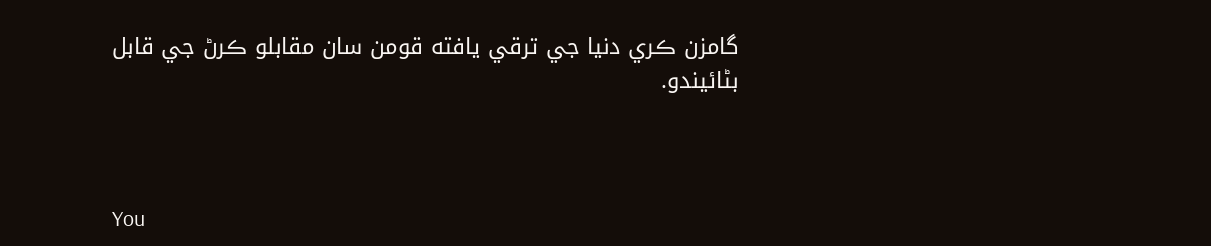گامزن ڪري دنيا جي ترقي يافته قومن سان مقابلو ڪرڻ جي قابل بڻائيندو.



You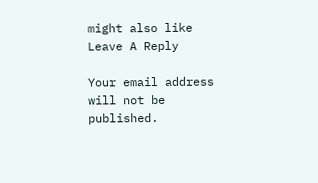might also like
Leave A Reply

Your email address will not be published.